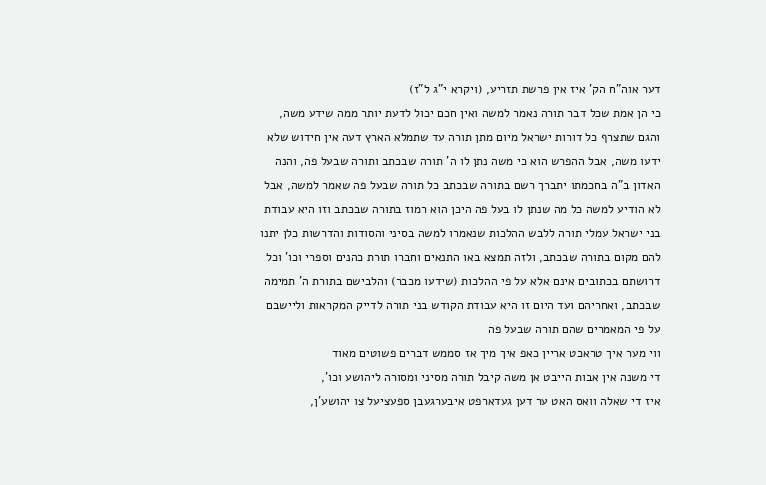דער אוה"ח הק' איז אין פרשת תזריע, (ויקרא י"ג ל"ז)
כי הן אמת שכל דבר תורה נאמר למשה ואין חכם יכול לדעת יותר ממה שידע משה, והגם שתצרף כל דורות ישראל מיום מתן תורה עד שתמלא הארץ דעה אין חידוש שלא ידעו משה, אבל ההפרש הוא כי משה נתן לו ה' תורה שבכתב ותורה שבעל פה, והנה האדון ב"ה בחכמתו יתברך רשם בתורה שבכתב כל תורה שבעל פה שאמר למשה, אבל לא הודיע למשה כל מה שנתן לו בעל פה היכן הוא רמוז בתורה שבכתב וזו היא עבודת בני ישראל עמלי תורה ללבש ההלכות שנאמרו למשה בסיני והסודות והדרשות כלן יתנו להם מקום בתורה שבכתב, ולזה תמצא באו התנאים וחברו תורת כהנים וספרי וכו' וכל דרושתם בכתובים אינם אלא על פי ההלכות (שידעו מכבר) והלבישם בתורת ה' תמימה שבכתב, ואחריהם ועד היום זו היא עבודת הקודש בני תורה לדייק המקראות וליישבם על פי המאמרים שהם תורה שבעל פה
ווי מער איך טראכט אריין כאפ איך מיך אז סממש דברים פשוטים מאוד
די משנה אין אבות הייבט אן משה קיבל תורה מסיני ומסורה ליהושע וכו',
איז די שאלה וואס האט ער דען געדארפט איבערגעבן ספעציעל צו יהושע'ן,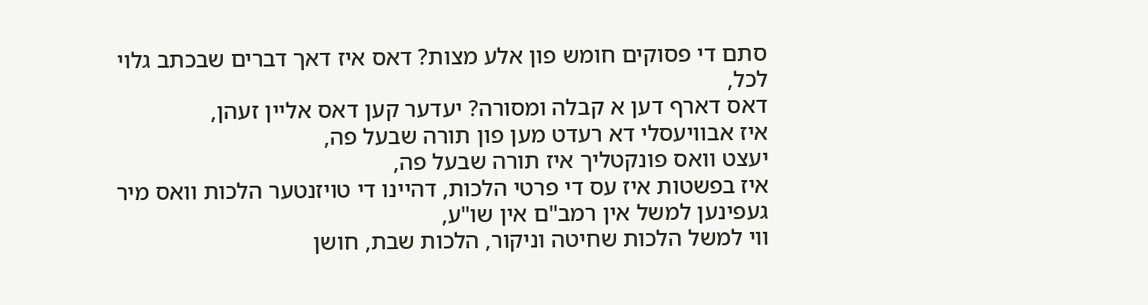סתם די פסוקים חומש פון אלע מצות? דאס איז דאך דברים שבכתב גלוי לכל,
דאס דארף דען א קבלה ומסורה? יעדער קען דאס אליין זעהן,
איז אבוויעסלי דא רעדט מען פון תורה שבעל פה,
יעצט וואס פונקטליך איז תורה שבעל פה,
איז בפשטות איז עס די פרטי הלכות, דהיינו די טויזנטער הלכות וואס מיר געפינען למשל אין רמב"ם אין שו"ע,
ווי למשל הלכות שחיטה וניקור, הלכות שבת, חושן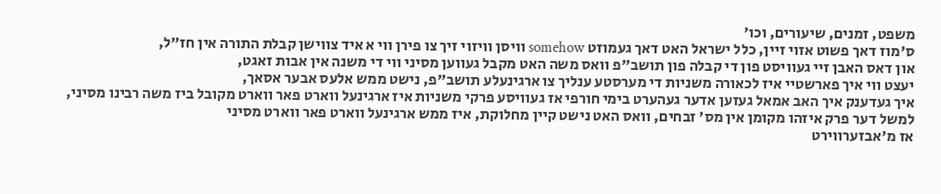משפט, זמנים, שיעורים, וכו'
ס'מוז דאך פשוט אזוי זיין, כלל ישראל האט דאך געמוזט somehow וויסן וויזוי זיך צו פירן ווי א איד צווישן קבלת התורה אין חז"ל,
און דאס האבן זיי געוויסט פון די קבלה פון תושב"פ וואס משה האט מקבל געווען מסיני ווי די משנה אין אבות זאגט,
יעצט ווי איך פארשטיי איז לכאורה משניות די מערסטע ענליך צו ארגינעלע תושב"פ, נישט ממש אלעס אבער אסאך,
איך געדענק איך האב אמאל געזען אדער געהערט בימי חורפי אז געוויסע פרקי משניות איז ארגינעל ווארט פאר ווארט מקובל ביז משה רבינו מסיני,
למשל דער פרק איזהו מקומן אין מס' זבחים, וואס האט נישט קיין מחלוקת, איז ממש ארגינעל ווארט פאר ווארט מסיני
אז מ'אבזערווירט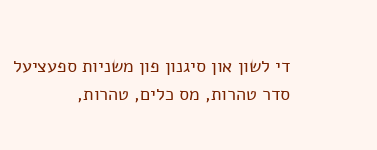די לשון און סיגנון פון משניות ספעציעל סדר טהרות, מס כלים, טהרות,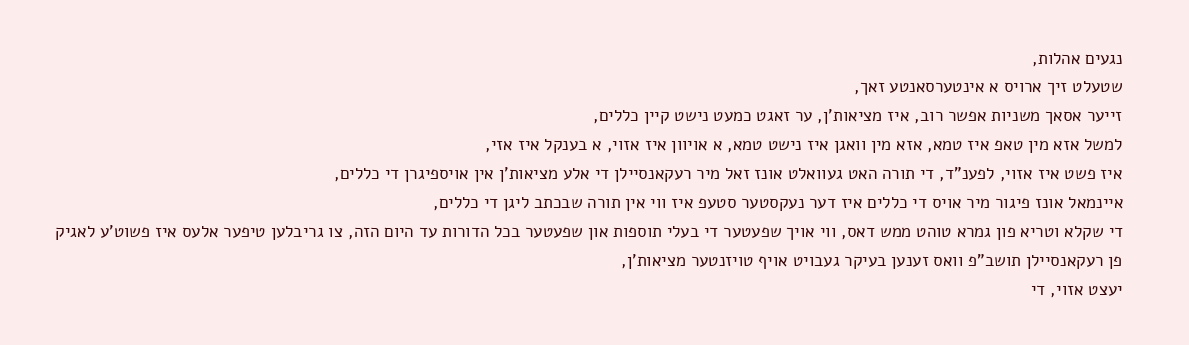נגעים אהלות,
שטעלט זיך ארויס א אינטערסאנטע זאך,
זייער אסאך משניות אפשר רוב, איז מציאות'ן, ער זאגט כמעט נישט קיין כללים,
למשל אזא מין טאפ איז טמא, אזא מין וואגן איז נישט טמא, א אויוון איז אזוי, א בענקל איז אזי,
איז פשט איז אזוי, לפענ"ד, די תורה האט געוואלט אונז זאל מיר רעקאנסיילן די אלע מציאות'ן אין אויספיגרן די כללים,
איינמאל אונז פיגור מיר אויס די כללים איז דער נעקסטער סטעפ איז ווי אין תורה שבכתב ליגן די כללים,
די שקלא וטריא פון גמרא טוהט ממש דאס, ווי אויך שפעטער די בעלי תוספות און שפעטער בכל הדורות עד היום הזה, צו גריבלען טיפער אלעס איז פשוט'ע לאגיק פן רעקאנסיילן תושב"פ וואס זענען בעיקר געבויט אויף טויזנטער מציאות'ן,
יעצט אזוי, די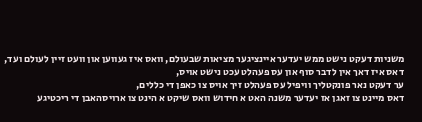משניות דעקט נישט ממש יעדער איינציגער מציאות שבעולם, וואס איז געווען און וועט זיין לעולם ועד,
דאס איז דאך אין לדבר סוף און עס פעהלט עכט נישט אויס,
ער דעקט נאר פונקטליך וויפיל עס פעהלט זיך אויס צו כאפן די כללים,
דאס מיינט צו זאגן אז יעדער משנה האט א חידוש וואס שיקט א הינט צו ארויסהאבן די ריכטיגע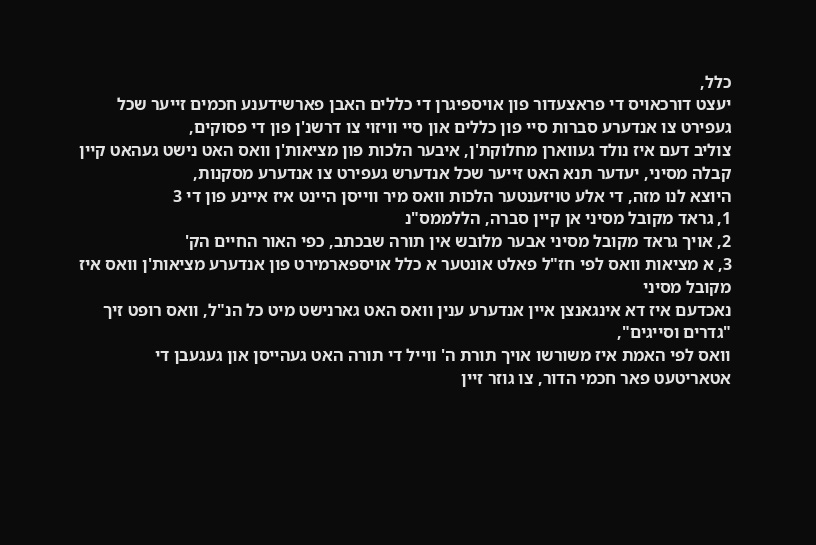כלל,
יעצט דורכאויס די פראצעדור פון אויספיגרן די כללים האבן פארשידענע חכמים זייער שכל געפירט צו אנדערע סברות סיי פון כללים און סיי וויזוי צו דרשנ'ן פון די פסוקים,
צוליב דעם איז נולד געווארן מחלוקת'ן, איבער הלכות פון מציאות'ן וואס האט נישט געהאט קיין קבלה מסיני, יעדער תנא האט זייער שכל אנדערש געפירט צו אנדערע מסקנות,
היוצא לנו מזה, די אלע טויזענטער הלכות וואס מיר ווייסן היינט איז איינע פון די 3
1, גראד מקובל מסיני אן קיין סברה, הללממס"נ
2, אויך גראד מקובל מסיני אבער מלובש אין תורה שבכתב, כפי האור החיים הק'
3, א מציאות וואס לפי חז"ל פאלט אונטער א כלל אויספארמירט פון אנדערע מציאות'ן וואס איז מקובל מסיני
נאכדעם איז דא אינגאנצן איין אנדערע ענין וואס האט גארנישט מיט כל הנ"ל, וואס רופט זיך "גדרים וסייגים",
וואס לפי האמת איז משורשו אויך תורת ה' ווייל די תורה האט געהייסן און געגעבן די אטאריטעט פאר חכמי הדור, צו גוזר זיין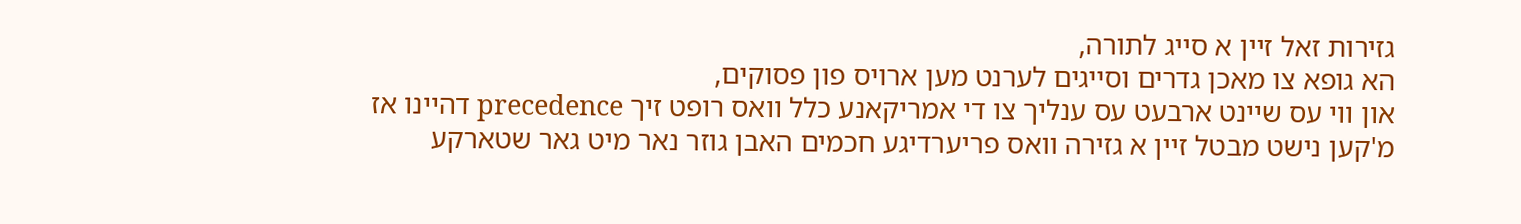גזירות זאל זיין א סייג לתורה,
הא גופא צו מאכן גדרים וסייגים לערנט מען ארויס פון פסוקים,
און ווי עס שיינט ארבעט עס ענליך צו די אמריקאנע כלל וואס רופט זיך precedence דהיינו אז מ'קען נישט מבטל זיין א גזירה וואס פריערדיגע חכמים האבן גוזר נאר מיט גאר שטארקע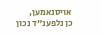אויסנאמען,
כן נלפענ"ד נכון